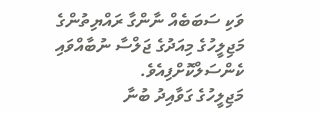ވަކި ސަބަބެއް ނާންގާ ރައްޔިތުންގެ މަޖިލީހުގެ މިއަދުގެ ޖަލްސާ ނުބާއްވައި ކެންސަލްކޮށްފިއެވެ.
މަޖިލީހުގެ ގަވާއިދު ބުނާ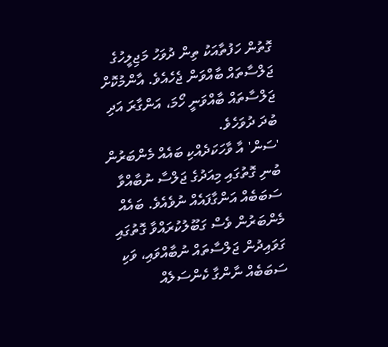ގޮތުން ހަފުތާއަކު ތިން ދުވަހު މަޖިލީހުގެ ޖަލްސާތައް ބާއްވަން ޖެހެއެވެ. އާންމުކޮށް ޖަލްސާތައް ބާއްވަނީ ހޯމަ، އަންގާރަ އަދި ބުދަ ދުވަހެވެ.
'ސަން' އާ ވާހަކަދެއްކި ބައެއް މެންބަރުން ބުނި ގޮތުގައި މިއަދުގެ ޖަލްސާ ނުބާއްވާ ސަބަބެއް އަންގާފައެއް ނުވެއެވެ. ބައެއް މެންބަރުން ވެސް ގަބޫލުކުރައްވާ ގޮތުގައި ގަވައިދުން ޖަލްސާތައް ނުބާއްވައި، ވަކި ސަބަބެއް ނާންގާ ކެންސަލެއް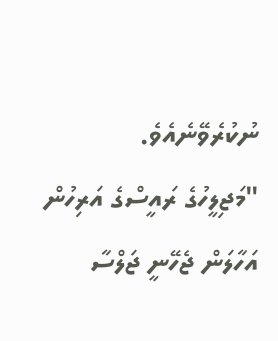ނުކުރެވޭނެއެވެ.
"މަޖިލީހުގެ ރައީސްގެ އަރިހުން އަހާލަން ޖެހޭނީ ޖަލްސާ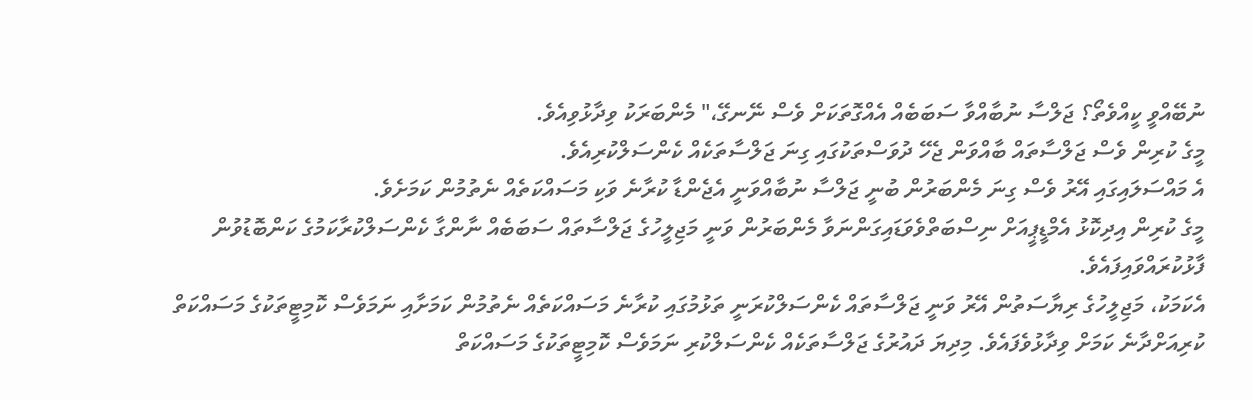ނުބޭއްވީ ކީއްވެތޯ؟ ޖަލްސާ ނުބާއްވާ ސަބަބެއް އެއްގޮތަކަށް ވެސް ނޭނގޭ،" މެންބަރަކު ވިދާޅުވިއެވެ.
މީގެ ކުރިން ވެސް ޖަލްސާތައް ބާއްވަން ޖެހޭ ދުވަސްތަކުގައި ގިނަ ޖަލްސާތަކެއް ކެންސަލްކުރިއެވެ.
އެ މައްސަލައިގައި އޭރު ވެސް ގިނަ މެންބަރުން ބުނީ ޖަލްސާ ނުބާއްވަނީ އެޖެންޑާ ކުރާނެ ވަކި މަސައްކަތެއް ނެތުމުން ކަމަށެވެ.
މީގެ ކުރިން އިދިކޮޅު އެމްޑީޕީއަށް ނިސްބަތްވެވަޑައިގަންނަވާ މެންބަރުން ވަނީ މަޖިލީހުގެ ޖަލްސާތައް ސަބަބެއް ނާންގާ ކެންސަލްކުރާކަމުގެ ކަންބޮޑުވުން ފާޅުކުރައްވައިފައެވެ.
އެކަމަކު، މަޖިލީހުގެ ރިޔާސަތުން އޭރު ވަނީ ޖަލްސާތައް ކެންސަލްކުރަނީ ތަޅުމުގައި ކުރާނެ މަސައްކަތެއް ނެތުމުން ކަމަށާއި ނަމަވެސް ކޮމިޓީތަކުގެ މަސައްކަތް ކުރިއަށްދާނެ ކަމަށް ވިދާޅުވެފައެވެ. މިދިޔަ ދައުރުގެ ޖަލްސާތަކެއް ކެންސަލްކުރި ނަމަވެސް ކޮމިޓީތަކުގެ މަސައްކަތް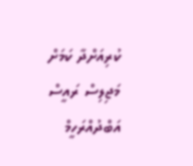ކުރިއަށްދާ ކަމަށް މަޖިލިސް ރައީސް އަބްދުއްރަހީމް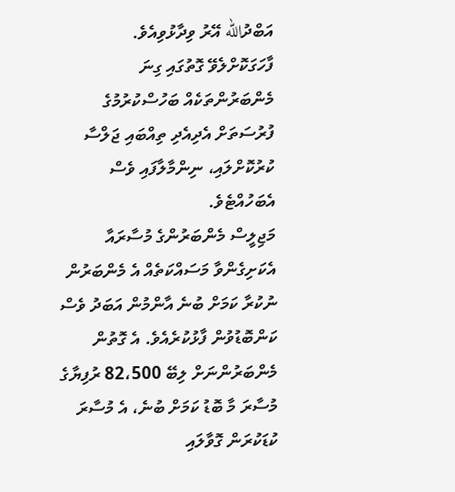އަބްދުالله އޭރު ވިދާޅުވިއެވެ.
ފާހަގަކޮށްލެވޭ ގޮތުގައި ގިނަ މެންބަރުންތަކެއް ބަހުސްކުރުމުގެ ފުރުސަތަށް އެދިއެދި ތިއްބައި ޖަލްސާ ކުރުކޮށްލައި، ނިންމާލާފައި ވެސް އެބަހުއްޓެވެ.
މަޖިލީސް މެންބަރުންގެ މުސާރައާ އެކަށިގެންވާ މަސައްކަތެއް އެ މެންބަރުން ނުކުރާ ކަމަށް ބުނެ އާންމުން އަބަދު ވެސް ކަންބޮޑުވުން ފާޅުކުރެއެވެ. އެ ގޮތުން މެންބަރުންނަށް ލިބޭ 82،500 ރުފިޔާގެ މުސާރަ މާ ބޮޑު ކަމަށް ބުނެ، އެ މުސާރަ ކުޑަކުރަން ގޮވާލައި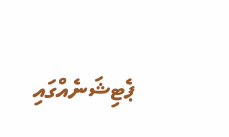ޕެޓިޝަނެއްގައި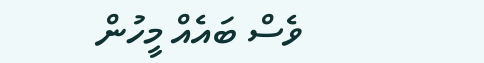ވެސް ބައެއް މީހުން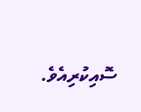ސޮއިކުރިއެވެ.